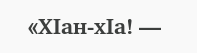«ХIан-хIа! —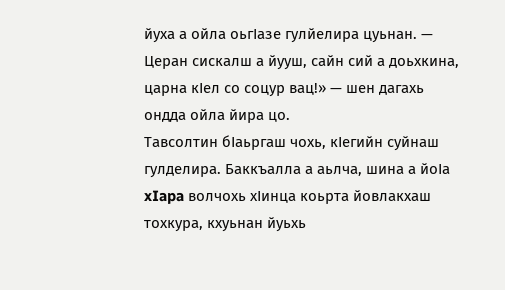йуха а ойла оьгIазе гулйелира цуьнан. — Церан сискалш а йууш, сайн сий а доьхкина, царна кIел со соцур вац!» — шен дагахь ондда ойла йира цо.
Тавсолтин бIаьргаш чохь, кIегийн суйнаш гулделира. Баккъалла а аьлча, шина а йоIа xIapa волчохь хIинца коьрта йовлакхаш тохкура, кхуьнан йуьхь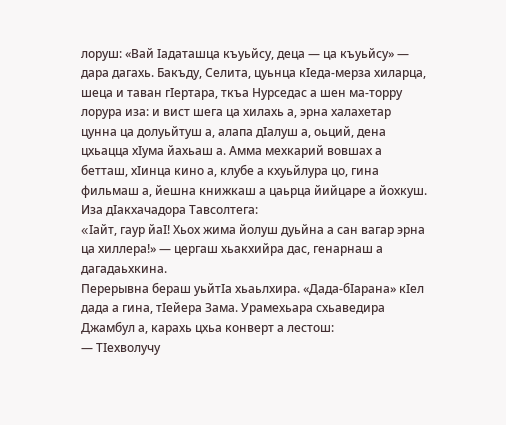лоруш: «Вай Iадаташца къуьйсу, деца — ца къуьйсу» — дара дагахь. Бакъду, Селита, цуьнца кIеда-мерза хиларца, шеца и таван гIертара, ткъа Нурседас а шен ма-торру лорура иза: и вист шега ца хилахь а, эрна халахетар цунна ца долуьйтуш а, алапа дIалуш а, оьций, дена цхьацца хIума йахьаш а. Амма мехкарий вовшах а бетташ, хIинца кино а, клубе а кхуьйлура цо, гина фильмаш а, йешна книжкаш а цаьрца йийцаре а йохкуш. Иза дIакхачадора Тавсолтега:
«Iайт, гаур йаI! Хьох жима йолуш дуьйна а сан вагар эрна ца хиллера!» — цергаш хьакхийра дас, генарнаш а дагадаьхкина.
Перерывна бераш уьйтIа хьаьлхира. «Дада-бIарана» кIел дада а гина, тIейера Зама. Урамехьара схьаведира Джамбул а, карахь цхьа конверт а лестош:
— ТIехволучу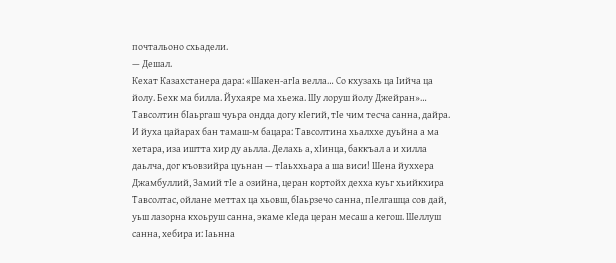почтальоно схьадели.
— Дешал.
Кехат Казахстанера дара: «Шакен-агIа велла… Со кхузахь ца Iийча ца йолу. Бехк ма билла. Йухаяре ма хьежа. Шу лоруш йолу Джейран»…
Тавсолтин бIаьргаш чуьра ондда догу кIегий, тIе чим тесча санна, дайра. И йуха цайарах бан тамаш-м бацара: Тавсолтина хьалххе дуьйна а ма хетара, иза иштта хир ду аьлла. Делахь а, хIинца, баккъал а и хилла даьлча, дог къовзийра цуьнан — тIаьххьара а ша виси! Шена йуххера Джамбуллий, Замий тIе а озийна, церан кортойх дехха куьг хьийкхира Тавсолтас, ойлане меттах ца хьовш, бIаьрзечо санна, пIелгашца сов дай, уьш лазорна кхоьруш санна, экаме кIеда церан месаш а кегош. Шеллуш санна, хебира и: Iаьнна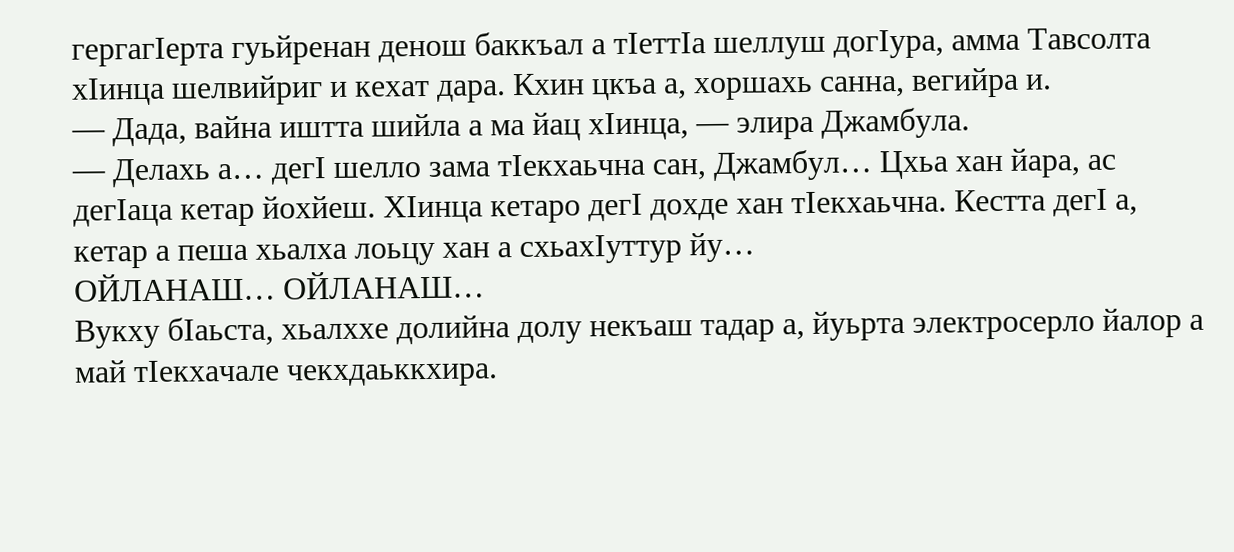гергагIерта гуьйренан денош баккъал а тIеттIа шеллуш догIура, амма Тавсолта хIинца шелвийриг и кехат дара. Кхин цкъа а, хоршахь санна, вегийра и.
— Дада, вайна иштта шийла а ма йац хIинца, — элира Джамбула.
— Делахь а… дегI шелло зама тIекхаьчна сан, Джамбул… Цхьа хан йара, ас дегIаца кетар йохйеш. ХIинца кетаро дегI дохде хан тIекхаьчна. Кестта дегI а, кетар а пеша хьалха лоьцу хан а схьахIуттур йу…
ОЙЛАНАШ… ОЙЛАНАШ…
Вукху бIаьста, хьалххе долийна долу некъаш тадар а, йуьрта электросерло йалор а май тIекхачале чекхдаьккхира.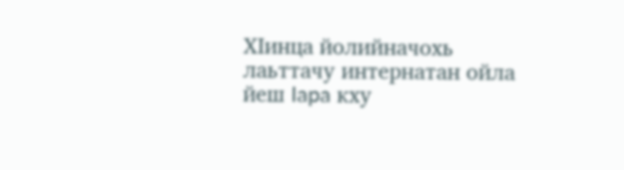ХIинца йолийначохь лаьттачу интернатан ойла йеш Iapa кху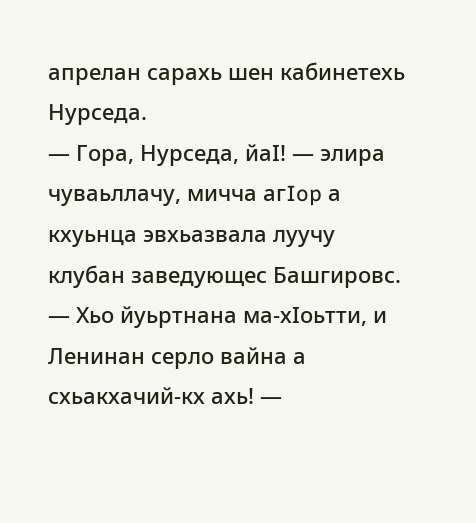апрелан сарахь шен кабинетехь Нурседа.
— Гора, Нурседа, йаI! — элира чуваьллачу, мичча aгIop а кхуьнца эвхьазвала луучу клубан заведующес Башгировс. — Хьо йуьртнана ма-хIоьтти, и Ленинан серло вайна а схьакхачий-кх ахь! —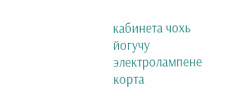кабинета чохь йогучу электролампене корта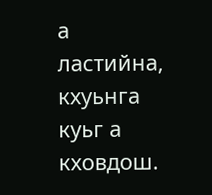а ластийна, кхуьнга куьг а кховдош.